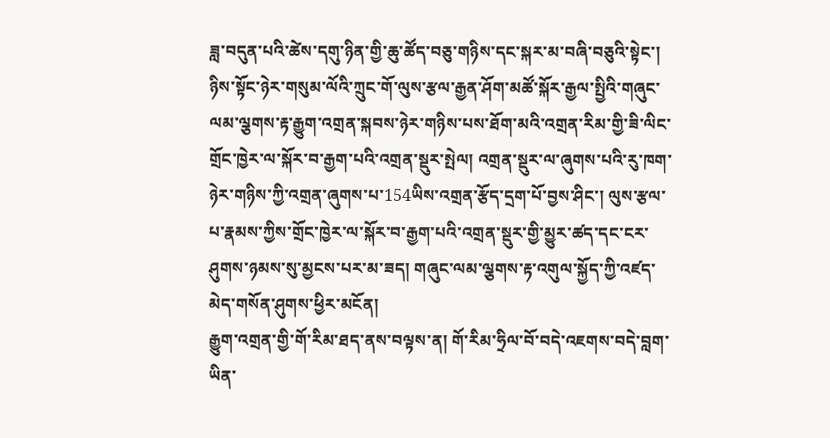ཟླ་བདུན་པའི་ཚེས་དགུ་ཉིན་གྱི་ཆུ་ཚོད་བཅུ་གཉིས་དང་སྐར་མ་བཞི་བཅུའི་སྟེང་། ཉིས་སྟོང་ཉེར་གསུམ་ལོའི་ཀྲུང་གོ་ལུས་རྩལ་རྒྱན་ཤོག་མཚོ་སྐོར་རྒྱལ་སྤྱིའི་གཞུང་ལམ་ལྕགས་རྟ་རྒྱུག་འགྲན་སྐབས་ཉེར་གཉིས་པས་ཐོག་མའི་འགྲན་རིམ་གྱི་ཟི་ལིང་གྲོང་ཁྱེར་ལ་སྐོར་བ་རྒྱག་པའི་འགྲན་སྡུར་སྤེལ། འགྲན་སྡུར་ལ་ཞུགས་པའི་རུ་ཁག་ཉེར་གཉིས་ཀྱི་འགྲན་ཞུགས་པ་154ཡིས་འགྲན་རྩོད་དྲག་པོ་བྱས་ཤིང་། ལུས་རྩལ་པ་རྣམས་ཀྱིས་གྲོང་ཁྱེར་ལ་སྐོར་བ་རྒྱག་པའི་འགྲན་སྡུར་གྱི་མྱུར་ཚད་དང་ངར་ཤུགས་ཉམས་སུ་མྱངས་པར་མ་ཟད། གཞུང་ལམ་ལྕགས་རྟ་འགུལ་སྐྱོད་ཀྱི་འཛད་མེད་གསོན་ཤུགས་ཕྱིར་མངོན།
རྒྱུག་འགྲན་གྱི་གོ་རིམ་ཐད་ནས་བལྟས་ན། གོ་རིམ་ཧྲིལ་བོ་བདེ་འཇགས་བདེ་བླག་ཡིན་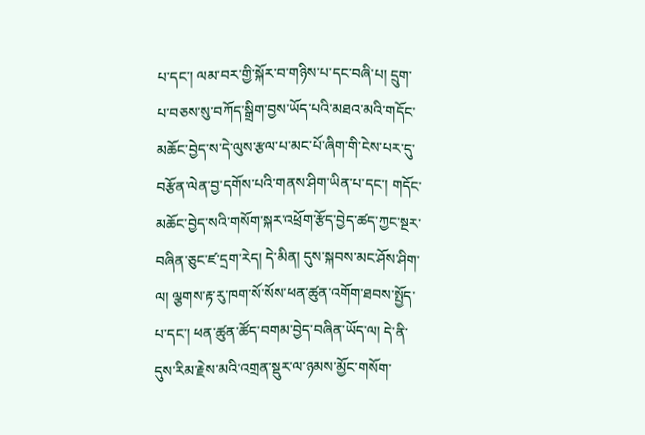པ་དང་། ལམ་བར་གྱི་སྐོར་བ་གཉིས་པ་དང་བཞི་པ། དྲུག་པ་བཅས་སུ་བཀོད་སྒྲིག་བྱས་ཡོད་པའི་མཐའ་མའི་གདོང་མཆོང་བྱེད་ས་དེ་ལུས་རྩལ་པ་མང་པོ་ཞིག་གི་ངེས་པར་དུ་བརྩོན་ལེན་བྱ་དགོས་པའི་གནས་ཤིག་ཡིན་པ་དང་། གདོང་མཆོང་བྱེད་སའི་གསོག་སྐར་འཕྲོག་རྩོད་བྱེད་ཚད་ཀྱང་སྔར་བཞིན་ཅུང་ཛ་དྲག་རེད། དེ་མིན། དུས་སྐབས་མང་ཤོས་ཤིག་ལ། ལྕགས་རྟ་རུ་ཁག་སོ་སོས་ཕན་ཚུན་འགོག་ཐབས་སྤྱོད་པ་དང་། ཕན་ཚུན་ཚོད་བགམ་བྱེད་བཞིན་ཡོད་ལ། དེ་ནི་དུས་རིམ་རྗེས་མའི་འགྲན་སྡུར་ལ་ཉམས་མྱོང་གསོག་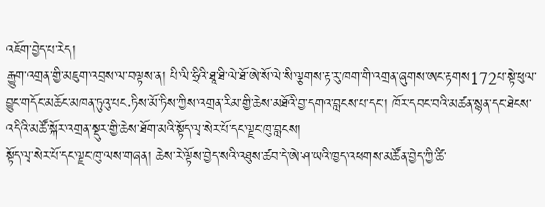འཇོག་བྱེད་པ་རེད།
རྒྱུག་འགྲན་གྱི་མཇུག་འབྲས་ལ་བལྟས་ན། པི་ལི་ཧྲིའི་ཐཱ་ཐི་ལེ་ཐོ་ཨེ་སོ་ལེ་སི་ལྕགས་རྟ་རུ་ཁག་གི་འགྲན་ཞུགས་ཨང་རྟགས172པ་སྟེ་ཕུལ་བྱུང་གདོང་མཆོང་མཁན་ཏུའུ་པང·ཏིས་མོ་ཏིས་ཀྱིས་འགྲན་རིམ་གྱི་ཆེས་མཐོའི་བྱ་དགའ་བླངས་པ་དང་། ཁོར་དབང་བའི་མཚན་སྙན་དང་ཐེངས་འདིའི་མཚོ་སྐོར་འགྲན་སྡུར་གྱི་ཆེས་ཐོག་མའི་སྟོད་ལྭ་སེར་པོ་དང་ལྗང་ཁུ་བླངས།
སྟོད་ལྭ་སེར་པོ་དང་ལྗང་ཁུ་ལས་གཞན། ཆེས་རེ་ལྟོས་བྱེད་སའི་འཐུས་ཚབ་དེ་ཨེ་ཤ་ཡའི་ཁྱད་འཕགས་མཚོན་བྱེད་ཀྱི་ཚི་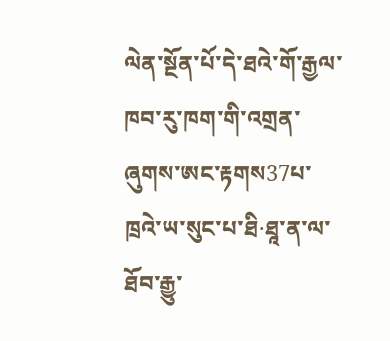ལེན་སྔོན་པོ་དེ་ཐའེ་གོ་རྒྱལ་ཁབ་རུ་ཁག་གི་འགྲན་ཞུགས་ཨང་རྟགས37པ་ཁྲའེ་ཡ་སུང་པ་ཐི·ཐཱ་ན་ལ་ཐོབ་རྒྱུ་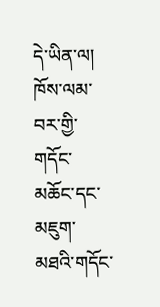དེ་ཡིན་ལ། ཁོས་ལམ་བར་གྱི་གདོང་མཆོང་དང་མཇུག་མཐའི་གདོང་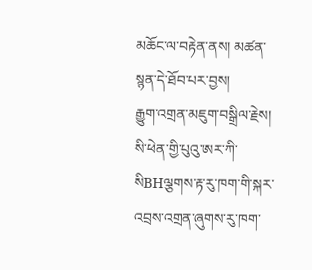མཆོང་ལ་བརྟེན་ནས། མཚན་སྙན་དེ་ཐོབ་པར་བྱས།
རྒྱུག་འགྲན་མཇུག་བསྒྲིལ་རྗེས། སི་ཕེན་གྱི་པུའུ་ཨར་ཀི་སིBHལྕགས་རྟ་རུ་ཁག་གི་སྐར་འབྲས་འགྲན་ཞུགས་རུ་ཁག་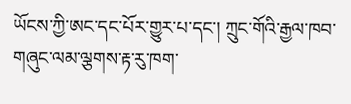ཡོངས་ཀྱི་ཨང་དང་པོར་གྱུར་པ་དང་། ཀྲུང་གོའི་རྒྱལ་ཁབ་གཞུང་ལམ་ལྕགས་རྟ་རུ་ཁག་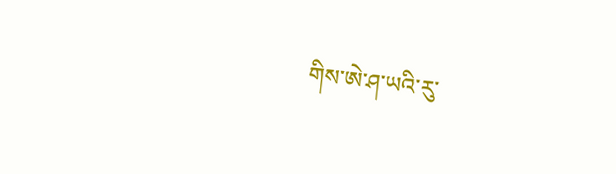གིས་ཨེ་ཤ་ཡའི་རུ་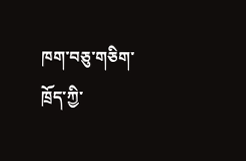ཁག་བཅུ་གཅིག་ཁྲོད་ཀྱི་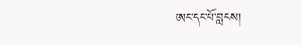ཨང་དང་པོ་བླངས།